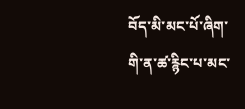བོད་མི་མང་པོ་ཞིག་གི་ན་ཚ་རྙིང་པ་མང་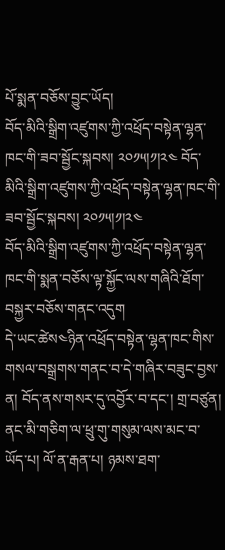པོ་སྨན་བཅོས་བྱུང་ཡོད།
བོད་མིའི་སྒྲིག་འཛུགས་ཀྱི་འཕྲོད་བསྟེན་ལྷན་ཁང་གི་ཟབ་སྦྱོང་སྐབས། ༢༠༡༥།༡།༢༤ བོད་མིའི་སྒྲིག་འཛུགས་ཀྱི་འཕྲོད་བསྟེན་ལྷན་ཁང་གི་ཟབ་སྦྱོང་སྐབས། ༢༠༡༥།༡།༢༤
བོད་མིའི་སྒྲིག་འཛུགས་ཀྱི་འཕྲོད་བསྟེན་ལྷན་ཁང་གི་སྨན་བཅོས་ལྟ་སྐྱོང་ལས་གཞིའི་ཐོག་བསྐྱར་བཅོས་གནང་འདུག
དེ་ཡང་ཚེས༤ཉིན་འཕྲོད་བསྟེན་ལྷན་ཁང་གིས་གསལ་བསྒྲགས་གནང་བ་དེ་གཞིར་བཟུང་བྱས་ན། བོད་ནས་གསར་དུ་འབྱོར་བ་དང་། གྲ་བཙུན། ནང་མི་གཅིག་ལ་ཕྲུ་གུ་གསུམ་ལས་མང་བ་ཡོད་པ། ལོ་ན་རྒན་པ། ཉམས་ཐག་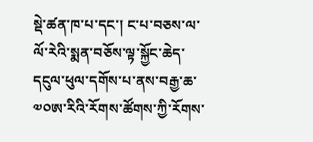སྡེ་ཚན་ཁ་པ་དང་། ང་པ་བཅས་ལ་ལོ་རེའི་སྨན་བཅོས་ལྟ་སྐྱོང་ཆེད་དངུལ་ཕུལ་དགོས་པ་ནས་བརྒྱ་ཆ་༧༠ཨ་རིའི་རོགས་ཚོགས་ཀྱི་རོགས་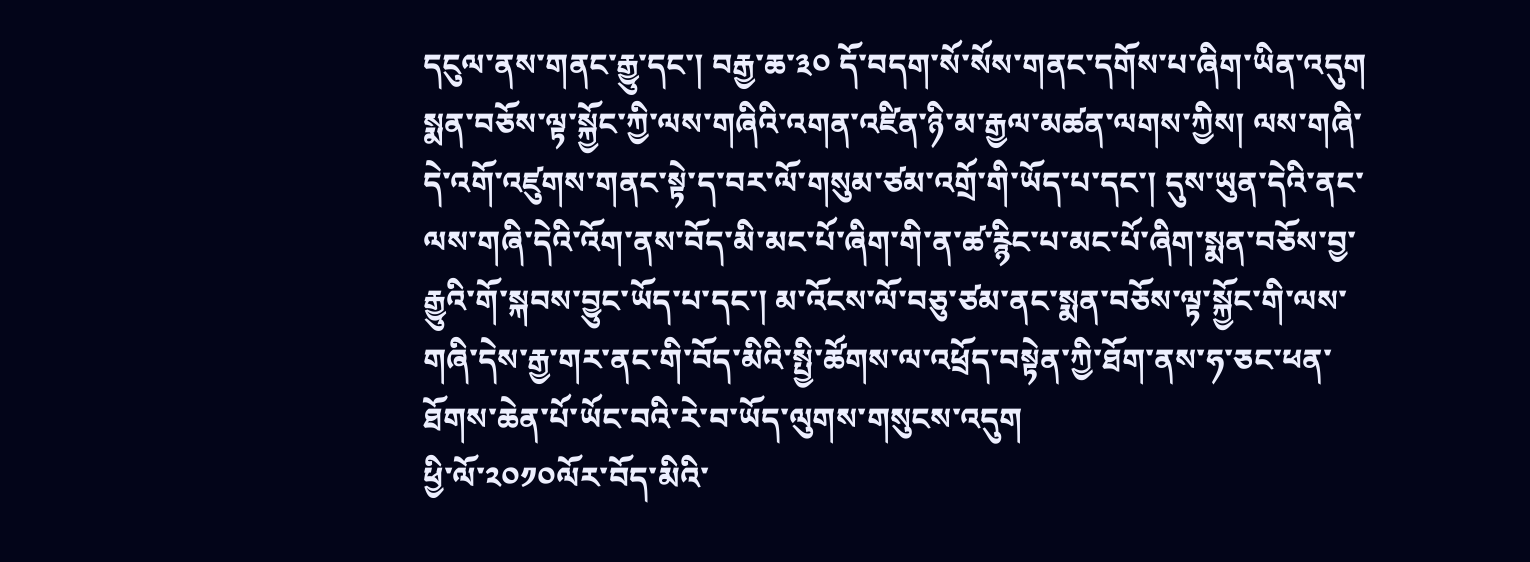དངུལ་ནས་གནང་རྒྱུ་དང་། བརྒྱ་ཆ་༣༠ དོ་བདག་སོ་སོས་གནང་དགོས་པ་ཞིག་ཡིན་འདུག སྨན་བཅོས་ལྟ་སྐྱོང་ཀྱི་ལས་གཞིའི་འགན་འཛིན་ཉི་མ་རྒྱལ་མཚན་ལགས་ཀྱིས། ལས་གཞི་དེ་འགོ་འཛུགས་གནང་སྟེ་ད་བར་ལོ་གསུམ་ཙམ་འགྲོ་གི་ཡོད་པ་དང་། དུས་ཡུན་དེའི་ནང་ལས་གཞི་དེའི་འོག་ནས་བོད་མི་མང་པོ་ཞིག་གི་ན་ཚ་རྙིང་པ་མང་པོ་ཞིག་སྨན་བཅོས་བྱ་རྒྱུའི་གོ་སྐབས་བྱུང་ཡོད་པ་དང་། མ་འོངས་ལོ་བཅུ་ཙམ་ནང་སྨན་བཅོས་ལྟ་སྐྱོང་གི་ལས་གཞི་དེས་རྒྱ་གར་ནང་གི་བོད་མིའི་སྤྱི་ཚོགས་ལ་འཕྲོད་བསྟེན་ཀྱི་ཐོག་ནས་ཧ་ཅང་ཕན་ཐོགས་ཆེན་པོ་ཡོང་བའི་རེ་བ་ཡོད་ལུགས་གསུངས་འདུག
ཕྱི་ལོ་༢༠༡༠ལོར་བོད་མིའི་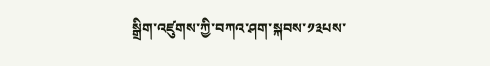སྒྲིག་འཛུགས་ཀྱི་བཀའ་ཤག་སྐབས་༡༣པས་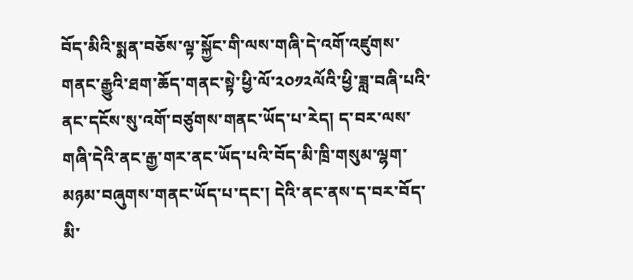བོད་མིའི་སྨན་བཅོས་ལྟ་སྐྱོང་གི་ལས་གཞི་དེ་འགོ་འཛུགས་གནང་རྒྱུའི་ཐག་ཆོད་གནང་སྟེ་ཕྱི་ལོ་༢༠༡༢ལོའི་ཕྱི་ཟླ་བཞི་པའི་ནང་དངོས་སུ་འགོ་བཙུགས་གནང་ཡོད་པ་རེད། ད་བར་ལས་གཞི་དེའི་ནང་རྒྱ་གར་ནང་ཡོད་པའི་བོད་མི་ཁྲི་གསུམ་ལྷག་མཉམ་བཞུགས་གནང་ཡོད་པ་དང་། དེའི་ནང་ནས་ད་བར་བོད་མི་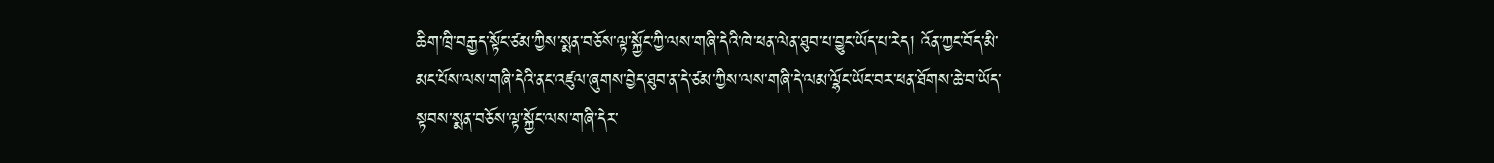ཆིག་ཁྲི་བརྒྱད་སྟོང་ཙམ་ཀྱིས་སྨན་བཅོས་ལྟ་སྐྱོང་ཀྱི་ལས་གཞི་དེའི་ཁེ་ཕན་ལེན་ཐུབ་པ་བྱུང་ཡོད་པ་རེད། འོན་ཀྱང་བོད་མི་མང་པོས་ལས་གཞི་དེའི་ནང་འཛུལ་ཞུགས་བྱེད་ཐུབ་ན་དེ་ཙམ་ཀྱིས་ལས་གཞི་དེ་ལམ་ལྷོང་ཡོང་བར་ཕན་ཐོགས་ཆེ་བ་ཡོད་སྟབས་སྨན་བཅོས་ལྟ་སྐྱོང་ལས་གཞི་དེར་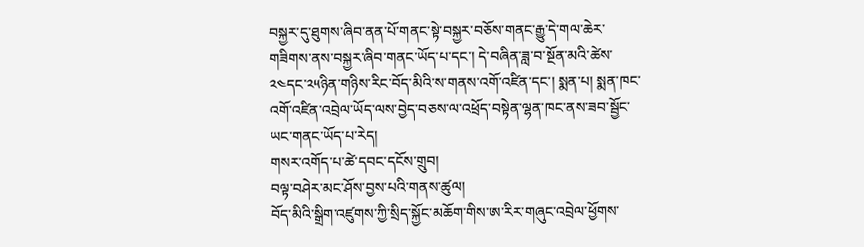བསྐྱར་དུ་ཐུགས་ཞིབ་ནན་པོ་གནང་སྟེ་བསྐྱར་བཅོས་གནང་རྒྱུ་དེ་གལ་ཆེར་གཟིགས་ནས་བསྐྱར་ཞིབ་གནང་ཡོད་པ་དང་། དེ་བཞིན་ཟླ་བ་སྔོན་མའི་ཚེས་༢༤དང་༢༥ཉིན་གཉིས་རིང་བོད་མིའི་ས་གནས་འགོ་འཛིན་དང་། སྨན་པ། སྨན་ཁང་འགོ་འཛིན་འབྲེལ་ཡོད་ལས་བྱེད་བཅས་ལ་འཕྲོད་བསྟེན་ལྷན་ཁང་ནས་ཟབ་སྦྱོང་ཡང་གནང་ཡོད་པ་རེད།
གསར་འགོད་པ་ཚེ་དབང་དངོས་གྲུབ།
བལྟ་བཤེར་མང་ཤོས་བྱས་པའི་གནས་ཚུལ།
བོད་མིའི་སྒྲིག་འཛུགས་ཀྱི་སྲིད་སྐྱོང་མཆོག་གིས་ཨ་རིར་གཞུང་འབྲེལ་ཕྱོགས་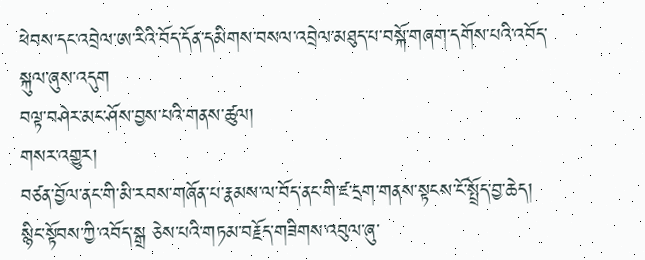ཕེབས་དང་འབྲེལ་ཨ་རིའི་བོད་དོན་དམིགས་བསལ་འབྲེལ་མཐུད་པ་བསྐོ་གཞག་དགོས་པའི་འབོད་སྐུལ་ཞུས་འདུག
བལྟ་བཤེར་མང་ཤོས་བྱས་པའི་གནས་ཚུལ།
གསར་འགྱུར།
བཙན་བྱོལ་ནང་གི་མི་རབས་གཞོན་པ་རྣམས་ལ་བོད་ནང་གི་ཛ་དྲག་གནས་སྟངས་ངོ་སྤྲོད་བྱ་ཆེད། སྙིང་སྟོབས་ཀྱི་འབོད་སྒྲ ཅེས་པའི་གཏམ་བརྗོད་གཟིགས་འབུལ་ཞུ་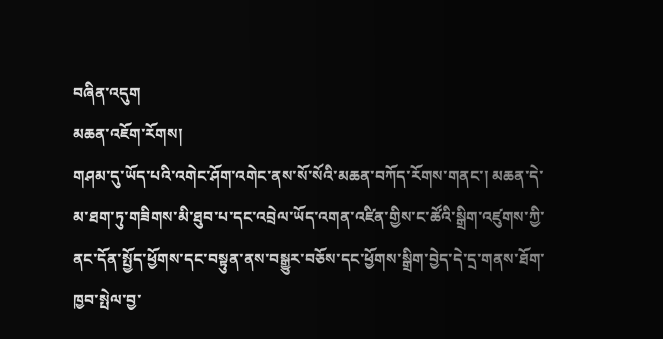བཞིན་འདུག
མཆན་འཇོག་རོགས།
གཤམ་དུ་ཡོད་པའི་འགེང་ཤོག་འགེང་ནས་སོ་སོའི་མཆན་བཀོད་རོགས་གནང་། མཆན་དེ་མ་ཐག་ཏུ་གཟིགས་མི་ཐུབ་པ་དང་འབྲེལ་ཡོད་འགན་འཛིན་གྱིས་ང་ཚོའི་སྒྲིག་འཛུགས་ཀྱི་ནང་དོན་སྤྱོད་ཕྱོགས་དང་བསྟུན་ནས་བསྒྱུར་བཅོས་དང་ཕྱོགས་སྒྲིག་བྱེད་དེ་དྲ་གནས་ཐོག་ཁྱབ་སྤེལ་བྱ་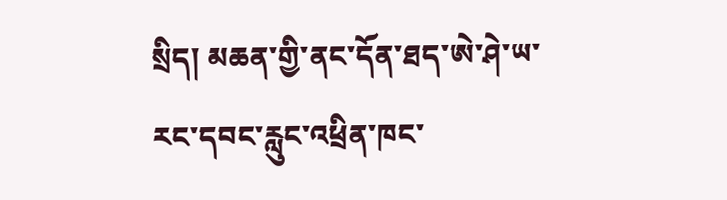སྲིད། མཆན་གྱི་ནང་དོན་ཐད་ཨེ་ཤེ་ཡ་རང་དབང་རླུང་འཕྲིན་ཁང་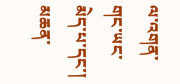ལ་འགན་གང་ཡང་མེད་པ་དང་། མཆན་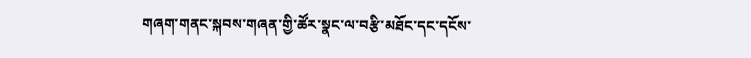གཞག་གནང་སྐབས་གཞན་གྱི་ཚོར་སྣང་ལ་བརྩི་མཐོང་དང་དངོས་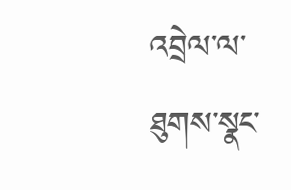འབྲེལ་ལ་ཐུགས་སྣང་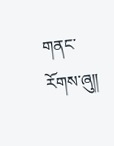གནང་རོགས་ཞུ༎